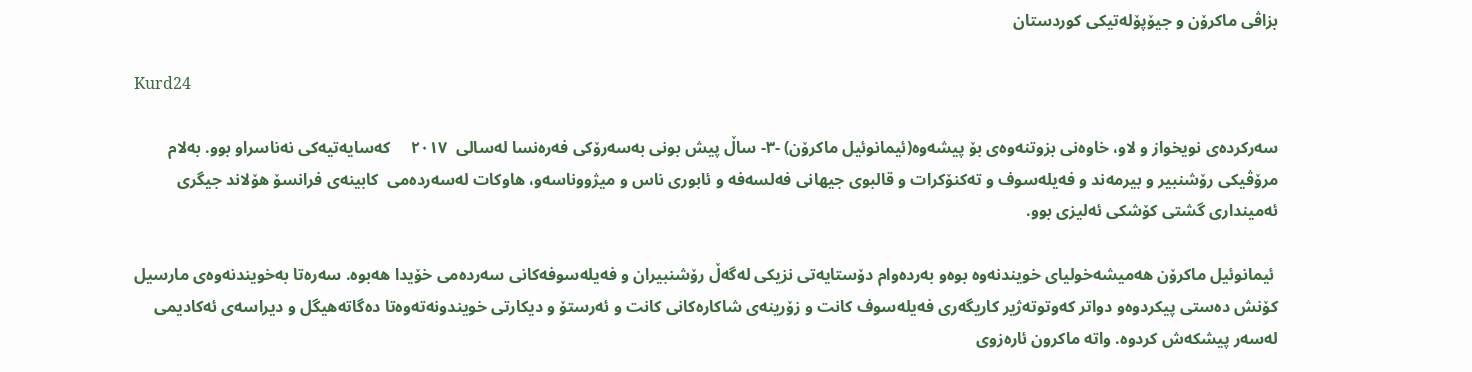بزاڤی ماكرۆن و جیۆپۆله‌تیكی كوردستان

Kurd24

سه‌ركرده‌ی نویخواز و لاو، خاوه‌نی بزوتنه‌وه‌ی بۆ پیشه‌وه‌(ئیمانوئیل ماكرۆن) -٣- ساڵ پیش بونی به‌سه‌رۆكی فه‌ره‌نسا له‌سالی  ٢٠١٧     كه‌سایه‌تیه‌كی نه‌ناسراو بوو. به‌لام مرۆڤیكی رۆشنبیر و بیرمه‌ند و فه‌یله‌سوف و ته‌كنۆكرات و قالبوی جیهانی فه‌لسه‌فه‌ و ئابوری ناس و میژووناسه‌و، هاوكات له‌سه‌رده‌می  كابینه‌ی فرانسۆ هۆلاند جیگری ئه‌مینداری گشتی كۆشكی ئه‌لیزی بوو.

 ئیمانوئیل ماكرۆن هه‌میشه‌خولیای خویندنه‌وه‌ بوه‌و به‌رده‌وام دۆستایه‌تی نزیكی له‌گه‌ڵ رۆشنبیران و فه‌یله‌سوفه‌كانی سه‌رده‌می خۆیدا هه‌بوه. سه‌ره‌تا به‌خویندنه‌وه‌ی مارسیل كۆنش ده‌ستی پیكردوه‌و دواتر كه‌وتوته‌ژیر كاریگه‌ری فه‌یله‌سوف كانت و زۆرینه‌ی شاكاره‌كانی كانت و ئه‌رستۆ و دیكارتی خویندونه‌ته‌وه‌تا ده‌گاته‌هیگل و دیراسه‌ی ئه‌كادیمی له‌سه‌ر پیشكه‌ش كردوه. واته‌ ماكرون ئاره‌زوی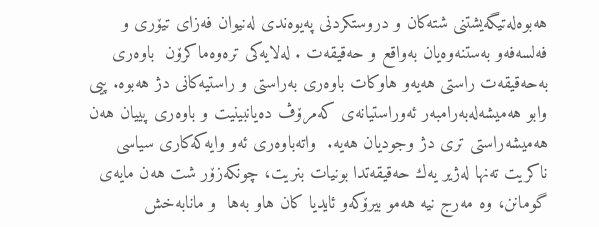هه‌بوه‌له‌تیگه‌یشتنی شته‌كان و دروستكردنی په‌یوه‌ندی له‌نیوان فه‌زای تیۆری و فه‌لسه‌فه‌و به‌ستنه‌وه‌یان به‌واقع و حه‌قیقه‌ت . له‌لایه‌كی تره‌وه‌ماكرۆن  باوه‌ری به‌حه‌قیقه‌ت راستی هه‌یه‌و هاوكات باوه‌ری به‌راستی و راستیه‌كانی دژ هه‌بوه‌. پیی وابو هه‌میشه‌له‌به‌رامبه‌ر ئه‌وراستیانه‌ی كه‌مرۆڤ ده‌یانبینیت و باوه‌ری پییان هه‌ن هه‌میشه‌راستی تری دژ وجودیان هه‌یه.  واته‌باوه‌ری ئه‌و وایه‌كه‌كاری سیاسی ناكریت ته‌نها له‌ژیر یه‌ك حه‌قیقه‌تدا بونیات بنریت، چونكه‌زۆر شت هه‌ن مایه‌ی گومانن، وه‌ مه‌رج نیه ‌هه‌مو بیرۆكه‌و ئایدیا كان هاو به‌ها  و مانابه‌خش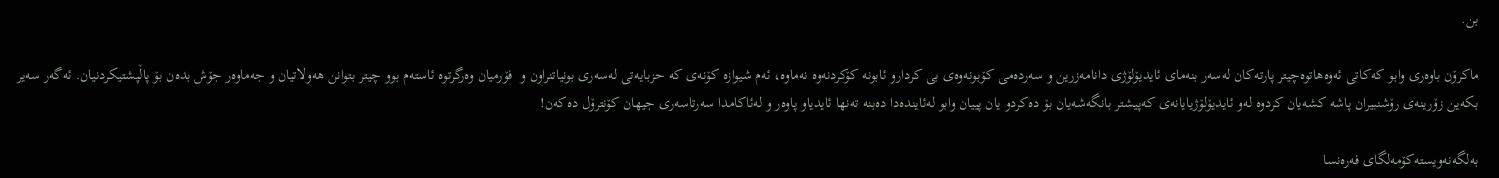بن.

ماكرۆن باوه‌ری وابو كه‌كاتی ئه‌وه‌هاتوه‌چیتر پارته‌كان له‌سه‌ر بنه‌مای ئایدیۆلۆژی دانامه‌زرین و سه‌رده‌می كۆبونه‌وه‌ی بی كردارو ئابونه‌ كۆكردنه‌وه‌ نه‌ماوه، ئه‌م شیوازه‌ كۆنه‌ی كه‌ حزبایه‌تی له‌سه‌ری بونیاتنراون و  فۆرمیان وه‌رگرتوه‌ ئاسته‌م بوو چیتر بتوانن هه‌ولاتیان و جه‌ماوه‌ر جۆش بده‌ن بۆ پاڵپشتیكردنیان. ئه‌گه‌ر سه‌یر بكه‌ین زۆرینه‌ی رۆشنبیران پاشه‌ كشه‌یان كردوه ‌له‌و ئایدیۆلۆژیایانه‌ی كه‌پیشتر بانگه‌شه‌یان بۆ ده‌كردو یان پییان وابو له‌ئاینده‌دا ده‌بنه ‌ته‌نها ئایدیاو پاوه‌ر و له‌ئاكامدا سه‌رتاسه‌ری جیهان كۆنترۆل ده‌كه‌ن!

به‌لگه‌نه‌ویسته‌كۆمه‌لگای فه‌ره‌نسا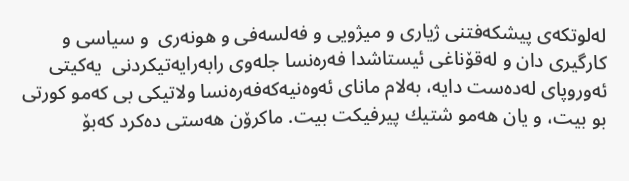له‌لوتكه‌ی پیشكه‌فتنی ژیاری و میژویی و فه‌لسه‌فی و هونه‌ری  و سیاسی و كارگیری دان و له‌قۆناغی ئیستاشدا فه‌ره‌نسا جله‌وی رابه‌رایه‌تیكردنی  یه‌كیتی ئه‌وروپای له‌ده‌ست دایه، به‌لام مانای ئه‌وه‌نیه‌كه‌فه‌ره‌نسا ولاتیكی بی كه‌مو كورتی بو بیت، و یان هه‌مو شتیك پیرفیكت بیت. ماكرۆن هه‌ستی ده‌كرد كه‌بۆ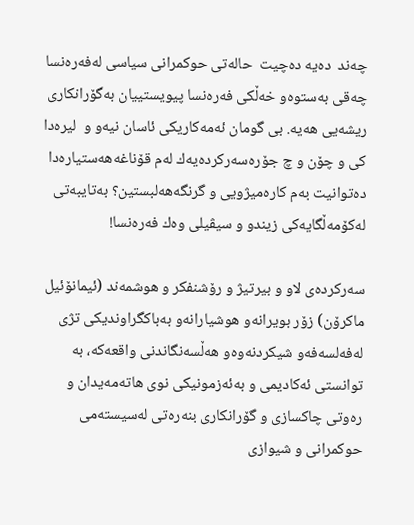چه‌ند  ده‌یه‌ ده‌چیت  حاله‌تی حوكمرانی سیاسی له‌فه‌ره‌نسا چه‌قی به‌ستوه‌و خه‌ڵكی فه‌ره‌نسا پیویستییان به‌گۆرانكاری ریشه‌یی هه‌یه. بی گومان ئه‌مه‌كاریكی ئاسان نیه‌و و  لیره‌دا كی و چۆن و چ جۆره‌سه‌ركرده‌یه‌ك له‌م قۆناغه‌هه‌ستیاره‌دا ده‌توانیت به‌م كاره‌میژویی و گرنگه‌هه‌لبستین؟ به‌تایبه‌تی له‌كۆمه‌ڵگایه‌كی زیندو و سیڤیلی وه‌ك فه‌ره‌نسا!

سه‌ركرده‌ی لاو و بیرتیژ و رۆشنفكر و هوشمه‌ند (ئیمانۆئیل ماكرۆن) زۆر بویرانه‌و هوشیارانه‌و به‌باكگراوندیكی تژی له‌فه‌لسه‌فه‌و شیكردنه‌وه‌و هه‌ڵسه‌نگاندنی واقعه‌كه‌، به‌ توانستی ئه‌كادیمی و به‌ئه‌زمونیكی نوی هاته‌مه‌یدان و ره‌وتی چاكسازی و گۆرانكاری بنه‌ره‌تی له‌سیسته‌می حوكمرانی و شیوازی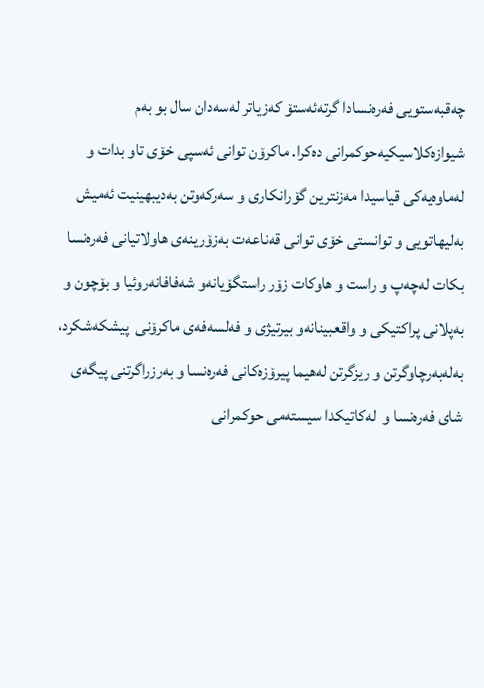چه‌قبه‌ستویی فه‌ره‌نسادا گرته‌ئه‌ستۆ كه‌زیاتر له‌سه‌دان سال بو به‌م شیوازه‌كلاسیكیه‌حوكمرانی ده‌كرا. ماكرۆن توانی ئه‌سپی خۆی تاو بدات و له‌ماوه‌یه‌كی قیاسیدا مه‌زنترین گۆرانكاری و سه‌ركه‌وتن به‌دیبهینیت ئه‌میش به‌لیهاتویی و توانستی خۆی توانی قه‌ناعه‌ت به‌زۆرینه‌ی هاولاتیانی فه‌ره‌نسا بكات له‌چه‌پ و راست و هاوكات زۆر راستگۆیانه‌و شه‌فافانه‌روئیا و بۆچون و به‌پلانی پراكتیكی و واقعبینانه‌و بیرتیژی و فه‌لسه‌فه‌ی ماكرۆنی  پیشكه‌شكرد،  به‌له‌به‌رچاوگرتن و ریزگرتن له‌هیما پیرۆزه‌كانی فه‌ره‌نسا و به‌رزراگرتنی پیگه‌ی شای فه‌ره‌نسا و  له‌كاتیكدا سیسته‌می حوكمرانی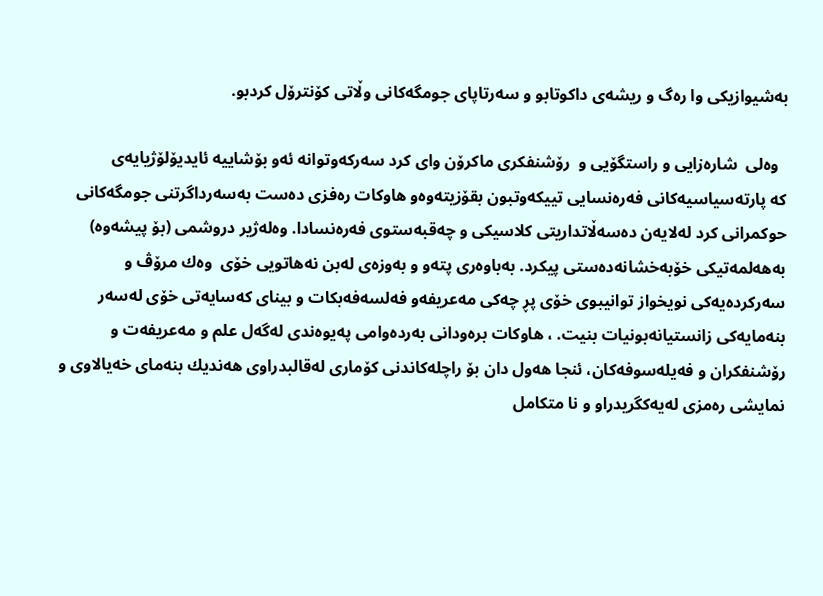به‌شیوازیكی وا ره‌گ و ریشه‌ی داكوتابو و سه‌رتاپای جومگه‌كانی وڵاتی كۆنترۆل كردبو.

  وه‌لی  شاره‌زایی و راستگۆیی و  رۆشنفكری ماكرۆن وای كرد سه‌ركه‌وتوانه ‌ئه‌و بۆشاییه ‌ئایدیۆلۆژیایه‌ی كه ‌پارته‌سیاسیه‌كانی فه‌ره‌نسایی تییكه‌وتبون بقۆزیته‌وه‌و هاوكات ره‌فزی ده‌ست به‌سه‌رداگرتنی جومگه‌كانی حوكمرانی كرد له‌لایه‌ن ده‌سه‌ڵاتداریتی كلاسیكی و چه‌قبه‌ستوی فه‌ره‌نسادا. وه‌له‌ژیر دروشمی (بۆ پیشه‌وه‌) به‌هه‌لمه‌تیكی خۆبه‌خشانه‌ده‌ستی پیكرد. به‌باوه‌ری پته‌و و به‌وزه‌ی له‌بن نه‌هاتویی خۆی  وه‌ك مرۆڤ و سه‌ركرده‌یه‌كی نویخواز توانیبوی خۆی پڕ چه‌كی مه‌عریفه‌و فه‌لسه‌فه‌بكات و بینای كه‌سایه‌تی خۆی له‌سه‌ر بنه‌مایه‌كی زانستیانه‌بونیات بنیت. ، هاوكات بره‌ودانی به‌رده‌وامی په‌یوه‌ندی له‌گه‌ل علم و مه‌عریفه‌ت و رۆشنفكران و فه‌یله‌سوفه‌كان، ئنجا هه‌ول دان بۆ راچله‌كاندنی كۆماری له‌قالبدراوی هه‌ندیك بنه‌مای خه‌یالاوی و نمایشی ره‌مزی له‌یه‌كگریدراو و نا متكامل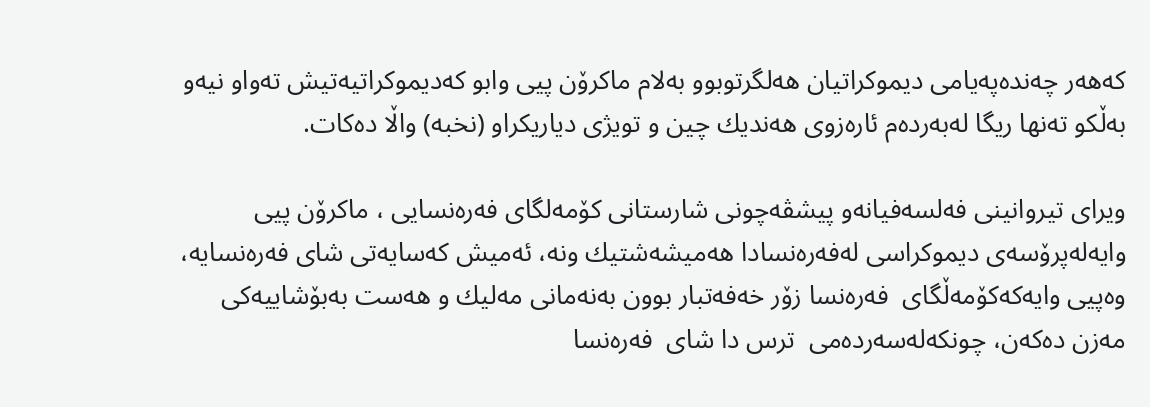كه‌هه‌ر چه‌نده‌په‌یامی دیموكراتیان هه‌لگرتوبوو به‌لام ماكرۆن پیی وابو كه‌دیموكراتیه‌تیش ته‌واو نیه‌و به‌ڵكو ته‌نها ریگا له‌به‌رده‌م ئاره‌زوی هه‌ندیك چین و تویژی دیاریكراو (نخبه) واڵا ده‌كات.

ویرای تیروانینی فه‌لسه‌فیانه‌و پیشڤه‌چونی شارستانی كۆمه‌لگای فه‌ره‌نسایی ، ماكرۆن پیی وایه‌له‌پرۆسه‌ی دیموكراسی له‌فه‌ره‌نسادا هه‌میشه‌شتیك ونه، ئه‌میش كه‌سایه‌تی شای فه‌ره‌نسایه، وه‌پیی وایه‌كه‌كۆمه‌ڵگای  فه‌ره‌نسا زۆر خه‌فه‌تبار بوون به‌نه‌مانی مه‌لیك و هه‌ست به‌بۆشاییه‌كی مه‌زن ده‌كه‌ن، چونكه‌له‌سه‌رده‌می  ترس دا شای  فه‌ره‌نسا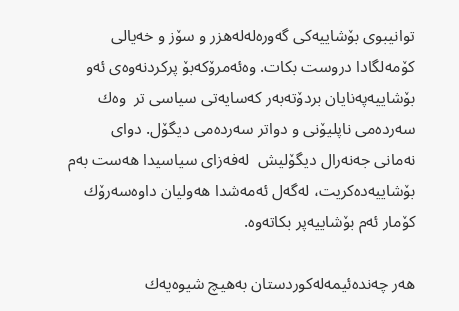توانیبوی بۆشاییه‌كی گه‌وره‌له‌له‌هزر و سۆز و خه‌یالی كۆمه‌لگادا دروست بكات. وه‌ئه‌مرۆكه‌بۆ پركردنه‌وه‌ی ئه‌و بۆشاییه‌په‌نایان بردۆته‌به‌ر كه‌سایه‌تی سیاسی تر  وه‌ك  سه‌رده‌می ناپلیۆنی و دواتر سه‌رده‌می دیگۆل. دوای نه‌مانی جه‌نه‌رال دیگۆلیش  له‌فه‌زای سیاسیدا هه‌ست به‌م بۆشاییه‌ده‌كریت، له‌گه‌ل ئه‌مه‌شدا هه‌ولیان داوه‌سه‌رۆك كۆمار ئه‌م بۆشاییه‌پر بكاته‌وه.

هه‌ر چه‌نده‌ئیمه‌له‌كوردستان به‌هیچ شیوه‌یه‌ك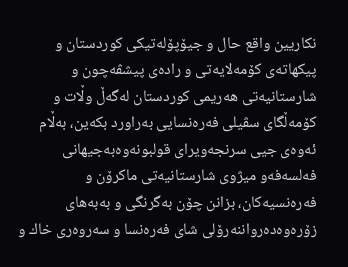نكاریین واقع حال و جیۆپۆله‌تیكی كوردستان و پیكهاته‌ی كۆمه‌لایه‌تی و راده‌ی پیشڤه‌چون و شارستانیه‌تی هه‌ریمی كوردستان له‌گه‌ڵ وڵات و كۆمه‌ڵگای سڤیلی فه‌ره‌نسایی به‌راورد بكه‌ین، به‌ڵام  ئه‌وه‌ی جیی سرنجه‌ویرای قولبونه‌وه‌به‌جیهانی فه‌لسه‌فه‌و میژوی شارستانیه‌تی ماكرۆن و فه‌ره‌نسیه‌كان، بزانن چۆن به‌گرنگی و به‌به‌های زۆره‌وه‌ده‌رواننه‌رۆلی شای فه‌ره‌نسا و سه‌روه‌ری خاك و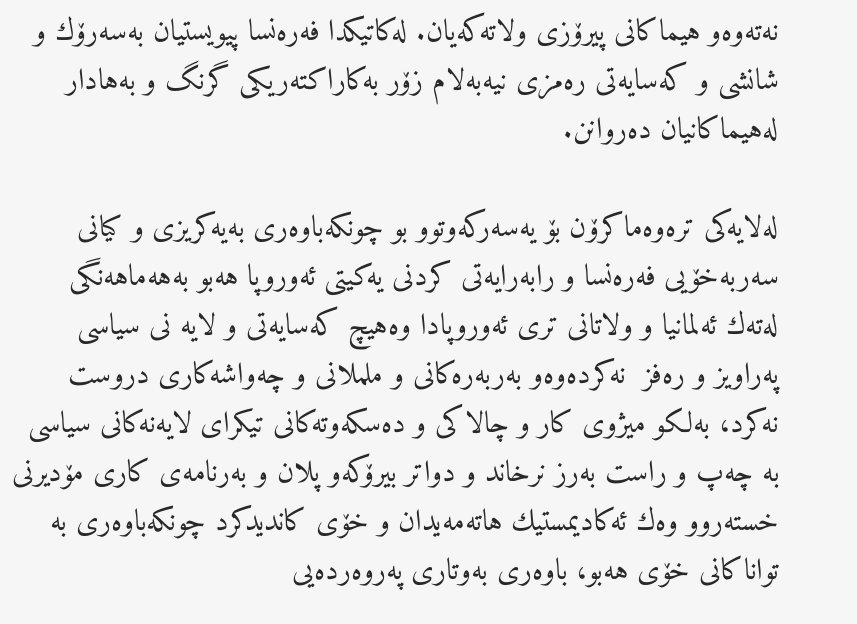نه‌ته‌وه‌و هیماكانی پیرۆزی ولاته‌كه‌یان. له‌كاتیكدا فه‌ره‌نسا پیویستیان به‌سه‌رۆك و شانشی و كه‌سایه‌تی ره‌مزی نیه‌به‌لام زۆر به‌كاراكته‌ریكی گرنگ و به‌هادار له‌هیماكانیان ده‌روانن.

له‌لایه‌كی تره‌وه‌ماكرۆن بۆ یه‌سه‌ركه‌وتوو بو چونكه‌باوه‌ری به‌یه‌كریزی و كیانی سه‌ربه‌خۆیی فه‌ره‌نسا و رابه‌رایه‌تی كردنی یه‌كیتی ئه‌وروپا هه‌بو به‌هه‌ماهه‌نگی له‌ته‌ك ئه‌لمانیا و ولاتانی تری ئه‌وروپادا وه‌هیچ كه‌سایه‌تی و لایه‌ نی سیاسی په‌راویز و ره‌فز  نه‌كرده‌وه‌و به‌ربه‌ره‌كانی و ململانی و چه‌واشه‌كاری دروست نه‌كرد، به‌لكو میژوی كار و چالاكی و ده‌سكه‌وته‌كانی تیكرای لایه‌نه‌كانی سیاسی به‌ چه‌پ و راست به‌رز نرخاند و دواتر بیرۆكه‌و پلان و به‌رنامه‌ی كاری مۆدیرنی  خسته‌روو وه‌ك ئه‌كادیمستیك هاته‌مه‌یدان و خۆی كاندیدكرد چونكه‌باوه‌ری به‌ تواناكانی خۆی هه‌بو، باوه‌ری به‌وتاری په‌روه‌رده‌یی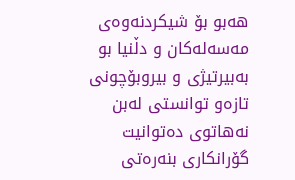هه‌بو بۆ شیكردنه‌وه‌ی مه‌سه‌له‌كان و دڵنیا بو به‌بیرتیژی و بیروبۆچونی تازه‌و توانستی له‌بن نه‌هاتوی ده‌توانیت گۆرانكاری بنه‌ره‌تی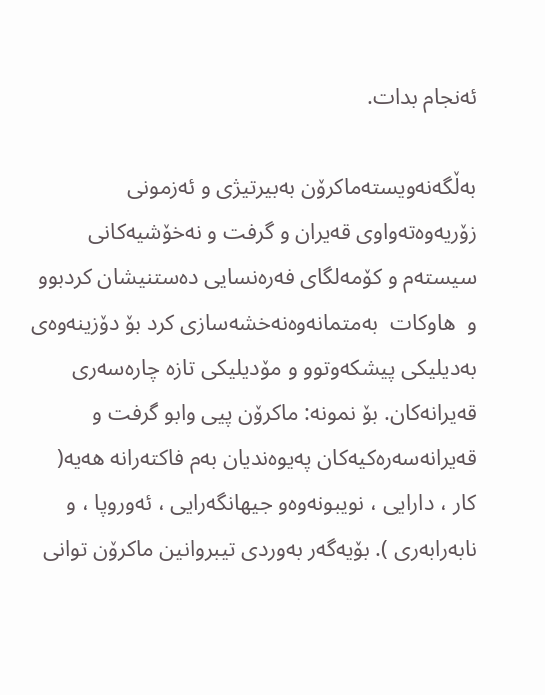ئه‌نجام بدات.

به‌ڵگه‌نه‌ویسته‌ماكرۆن به‌بیرتیژی و ئه‌زمونی زۆریه‌وه‌ته‌واوی قه‌یران و گرفت و نه‌خۆشیه‌كانی سیسته‌م و كۆمه‌لگای فه‌ره‌نسایی ده‌ستنیشان كردبوو و  هاوكات  به‌متمانه‌وه‌نه‌خشه‌سازی كرد بۆ دۆزینه‌وه‌ی به‌دیلیكی پیشكه‌وتوو و مۆدیلیكی تازه‌ چاره‌سه‌ری قه‌یرانه‌كان. بۆ نمونه: ماكرۆن پیی وابو گرفت و قه‌یرانه‌سه‌ره‌كیه‌كان په‌یوه‌ندیان به‌م فاكته‌رانه‌ هه‌یه‌( كار ، دارایی ، نویبونه‌وه‌و جیهانگه‌رایی ، ئه‌وروپا ، و نابه‌رابه‌ری ). بۆیه‌گه‌ر به‌وردی تیبروانین ماكرۆن توانی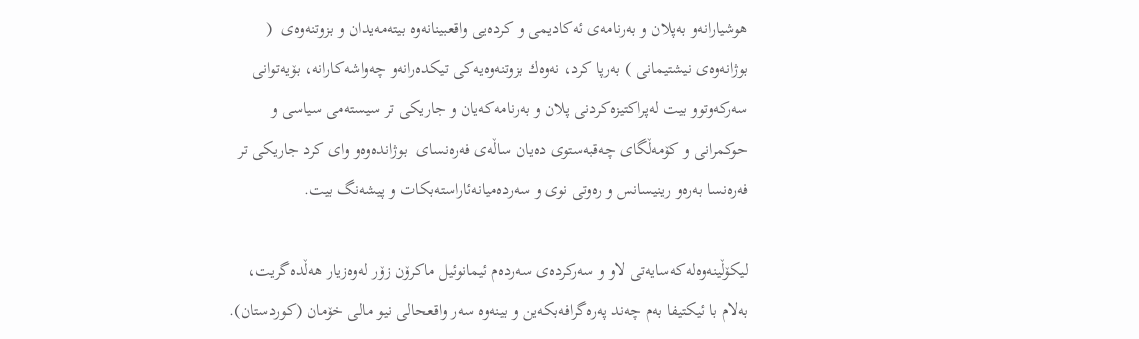هوشیارانه‌و به‌پلان و به‌رنامه‌ی ئه‌كادیمی و كرده‌یی واقعبینانه‌وه‌ بیته‌مه‌یدان و بزوتنه‌وه‌ی  ( بوژانه‌وه‌ی نیشتیمانی ) به‌رپا كرد، نه‌وه‌ك بزوتنه‌وه‌یه‌كی تیكده‌رانه‌و چه‌واشه‌كارانه، بۆیه‌توانی سه‌ركه‌وتوو بیت له‌پراكتیزه‌كردنی پلان و به‌رنامه‌كه‌یان و جاریكی تر سیسته‌می سیاسی و حوكمرانی و كۆمه‌ڵگای چه‌قبه‌ستوی ده‌یان ساڵه‌ی فه‌ره‌نسای  بوژانده‌وه‌و وای كرد جاریكی تر فه‌ره‌نسا به‌ره‌و رینیسانس و ره‌وتی نوی و سه‌رده‌میانه‌ئاراسته‌بكات و پیشه‌نگ بیت.

لیكۆڵینه‌وه‌له‌كه‌سایه‌تی لاو و سه‌ركرده‌ی سه‌رده‌م ئیمانوئیل ماكرۆن زۆر له‌وه‌زیار هه‌ڵده‌گریت، به‌لام با ئیكتیفا به‌م چه‌ند په‌ره‌گرافه‌بكه‌ین و بینه‌وه‌ سه‌ر واقعحالی نیو مالی خۆمان (كوردستان).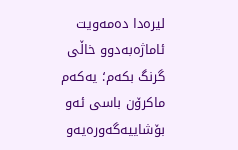لیره‌دا ده‌مه‌ویت ئاماژه‌به‌دوو خاڵی گرنگ بكه‌م؛ یه‌كه‌م ماكرۆن باسی ئه‌و بۆشاییه‌گه‌وره‌یه‌و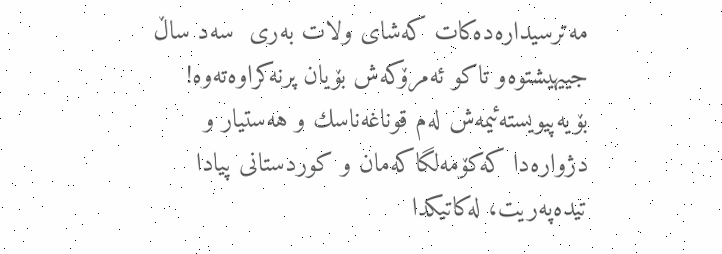مه‌ترسیداره‌ده‌كات كه‌شای ولات به‌ری  سه‌د ساڵ جییهیشتوه‌و تاكو ئه‌مرۆكه‌ش بۆیان پرنه‌كراوه‌ته‌وه‌! بۆیه‌پیویسته‌ئیمه‌ش له‌م قوناغه‌ناسك و هه‌ستیار و دژواره‌دا كه‌كۆمه‌لگاكه‌مان و كوردستانی پیادا تیده‌په‌ریت، له‌كاتیكدا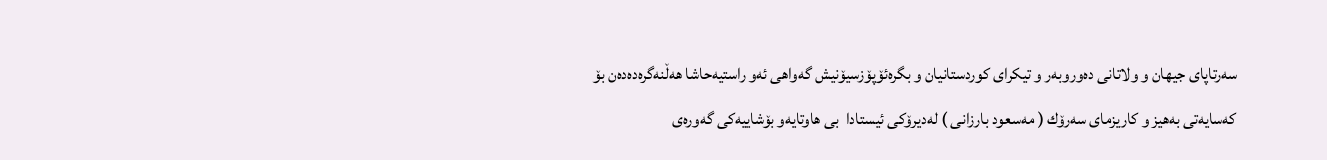سه‌رتاپای جیهان و ولاتانی ده‌وروبه‌ر و تیكرای كوردستانیان و بگره‌ئۆپۆزسیۆنیش گه‌واهی ئه‌و راستیه‌حاشا هه‌ڵنه‌گره‌ده‌ده‌ن بۆ كه‌سایه‌تی به‌هیز و كاریزمای سه‌رۆك ( مه‌سعود بارزانی ) له‌دیرۆكی ئیستادا  بی هاوتایه‌و بۆشاییه‌كی گه‌وره‌ی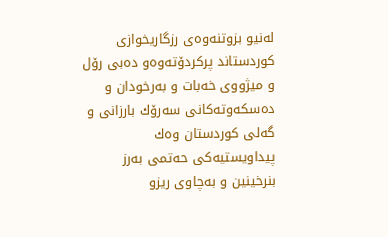له‌نیو بزوتنه‌وه‌ی رزگاریخوازی كوردستاند پركردۆته‌وه‌و ده‌بی رۆل و میژووی خه‌بات و به‌رخودان و ده‌سكه‌وته‌كانی سه‌رۆك بارزانی و گه‌لی كوردستان وه‌ك پیداویستیه‌كی حه‌تمی به‌رز بنرخینین و به‌چاوی ریزو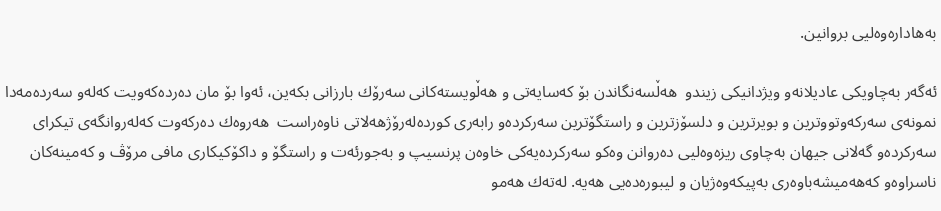به‌هاداره‌وه‌لیی بروانین.

ئه‌گه‌ر به‌چاویكی عادیلانه‌و ویژدانیكی زیندو  هه‌ڵسه‌نگاندن بۆ كه‌سایه‌تی و هه‌ڵویسته‌كانی سه‌رۆك بارزانی بكه‌ین، ئه‌وا بۆ مان ده‌رده‌كه‌ویت كه‌له‌و سه‌رده‌مه‌دا نمونه‌ی سه‌ركه‌وتووترین و بویرترین و دلسۆزترین و راستگۆترین سه‌ركرده‌و رابه‌ری كورده‌له‌رۆژهه‌لاتی ناوه‌راست  هه‌روه‌ك ده‌ركه‌وت كه‌له‌روانگه‌ی تیكرای سه‌ركرده‌و گه‌لانی جیهان به‌چاوی ریزه‌وه‌لیی ده‌روانن وه‌كو سه‌ركرده‌یه‌كی خاوه‌ن پرنسیپ و به‌جورئه‌ت و راستگۆ و داكۆكیكاری مافی مرۆڤ و كه‌مینه‌كان ناسراوه‌و كه‌هه‌میشه‌باوه‌ری به‌پیكه‌وه‌ژیان و لیبوره‌ده‌یی هه‌یه. له‌ته‌ك هه‌مو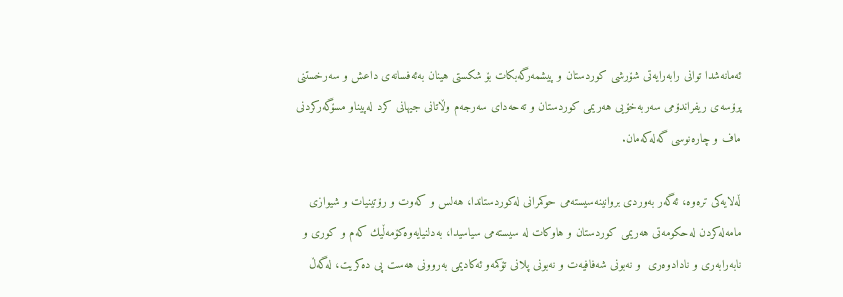ئه‌مانه‌شدا توانی رابه‌رایه‌تی شۆرشی كوردستان و پیشمه‌رگه‌بكات بۆ شكستی هینان به‌ئه‌فسانه‌ی داعش و سه‌رخستنی  پرۆسه‌ی ریفراندۆمی سه‌ربه‌خۆیی هه‌ریمی كوردستان و ته‌حه‌دای سه‌رجه‌م وڵاتانی جیهانی كرد له‌پیناو مسۆگه‌ركردنی ماف و چاره‌نوسی گه‌له‌كه‌مان.

ڵه‌لایه‌كی تره‌وه‌، ئه‌گه‌ر به‌وردی بروانینه‌سیسته‌می حوكمرانی له‌كوردستاندا، هه‌لس و كه‌وت و رۆتینیات و شیوازی مامه‌له‌كردن له‌حكومه‌تی هه‌ریمی كوردستان و هاوكات له‌ سیسته‌می سیاسیدا، به‌دلنیایه‌وه‌كۆمه‌ڵیك كه‌م و كوری و نابه‌رابه‌ری و نادادوه‌ری  و نه‌بونی شه‌فافیه‌ت و نه‌بونی پلانی تۆكمه‌و ئه‌كادیمی به‌روونی هه‌ست پی ده‌كریت، له‌گه‌ڵ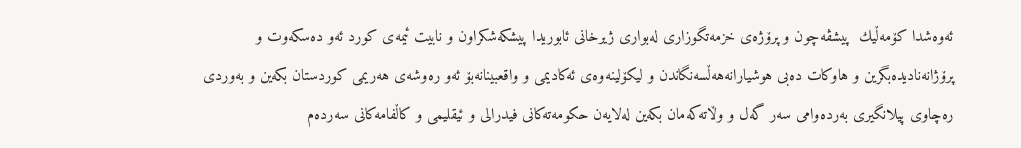ئه‌وه‌شدا كۆمه‌ڵیك  پیشڤه‌چون و پرۆژه‌ی خزمه‌تگوزاری له‌بواری ژیرخانی ئابوریدا پیشكه‌شكراون و نابیت ئیمه‌ی كورد ئه‌و ده‌سكه‌وت و پرۆژانه‌نادیده‌بگرین و هاوكات ده‌بی هوشیارانه‌هه‌ڵسه‌نگاندن و لیكۆلینه‌وه‌ی ئه‌كادیمی و واقعبینانه‌بۆ ئه‌و ره‌وشه‌ی هه‌ریمی كوردستان بكه‌ین و به‌وردی ره‌چاوی پیلانگیری به‌رده‌وامی سه‌ر گه‌ل و وڵاته‌كه‌مان بكه‌ین له‌لایه‌ن حكومه‌ته‌كانی فیدرالی و ئیقلیمی و كاڵفامه‌كانی سه‌رده‌م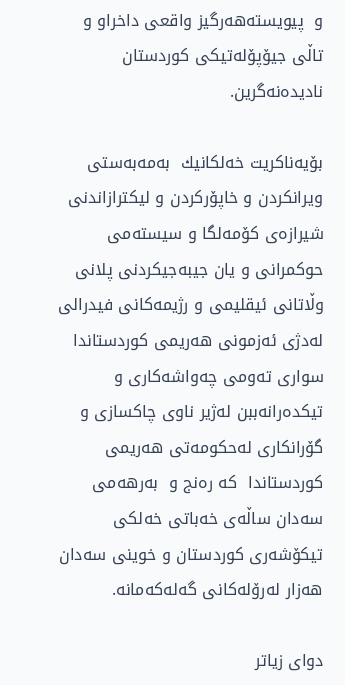و  پیویسته‌هه‌رگیز واقعی داخراو و تاڵی جیۆپۆله‌تیكی كوردستان نادیده‌نه‌گرین.

بۆیه‌ناكریت خه‌لكانیك  به‌مه‌به‌ستی ویرانكردن و خاپۆركردن و لیكترازاندنی شیرازه‌ی كۆمه‌لگا و سیسته‌می حوكمرانی و یان جیبه‌جیكردنی پلانی وڵاتانی ئیقلیمی و رژیمه‌كانی فیدرالی  له‌دژی ئه‌زمونی هه‌ریمی كوردستاندا سواری ته‌ومی چه‌واشه‌كاری و تیكده‌رانه‌ببن له‌ژیر ناوی چاكسازی و گۆرانكاری له‌حكومه‌تی هه‌ریمی كوردستاندا  كه‌ ره‌نج و  به‌رهه‌می سه‌دان ساڵه‌ی خه‌باتی خه‌لكی تیكۆشه‌ری كوردستان و خوینی سه‌دان هه‌زار له‌رۆله‌كانی گه‌له‌كه‌مانه.

دوای زیاتر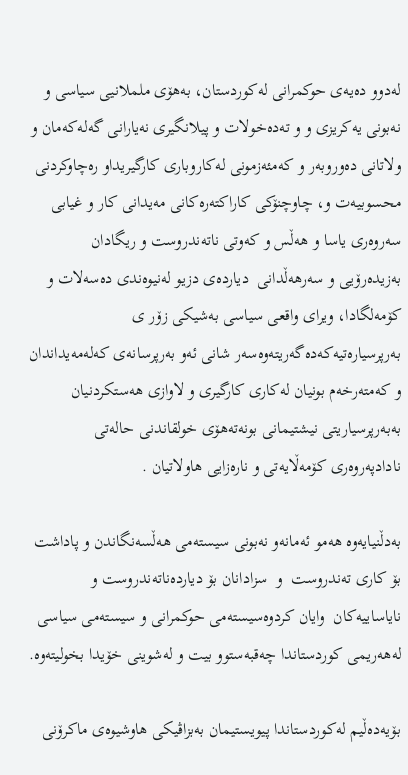له‌دوو ده‌یه‌ی حوكمرانی له‌كوردستان، به‌هۆی ململانیی سیاسی و نه‌بونی یه‌كریزی و و ته‌ده‌خولات و پیلانگیری نه‌یارانی گه‌له‌كه‌مان و ولاتانی ده‌وروبه‌ر و كه‌مئه‌زمونی له‌كاروباری كارگیریداو ره‌چاوكردنی محسوبیه‌ت و، چاوچنۆكی كاراكته‌ره‌كانی مه‌یدانی كار و غیابی سه‌روه‌ری یاسا و هه‌ڵس و كه‌وتی ناته‌ندروست و ریگادان به‌زیده‌رۆیی و سه‌رهه‌ڵدانی  دیارده‌ی دزیو له‌نیوه‌ندی ده‌سه‌لات و كۆمه‌لگادا، ویرای واقعی سیاسی به‌شیكی زۆر ی به‌رپرسیاره‌تیه‌كه‌ده‌گه‌ریته‌وه‌سه‌ر شانی ئه‌و به‌رپرسانه‌ی كه‌له‌مه‌یداندان و كه‌مته‌رخه‌م بونیان له‌كاری كارگیری و لاوازی هه‌ستكردنیان به‌به‌رپرسیاریتی نیشتیمانی بونه‌ته‌هۆی خولقاندنی حاله‌تی نادادپه‌روه‌ری كۆمه‌ڵایه‌تی و ناره‌زایی هاولاتیان .

به‌دڵنیایه‌وه‌ هه‌مو ئه‌مانه‌و نه‌بونی سیسته‌می هه‌ڵسه‌نگاندن و پاداشت بۆ كاری ته‌ندروست  و  سزادانان بۆ دیارده‌ناته‌ندروست و نایاساییه‌كان  وایان كردوه‌سیسته‌می حوكمرانی و سیسته‌می سیاسی له‌هه‌ریمی كوردستاندا چه‌قبه‌ستوو بیت و له‌شوینی خۆیدا بخولیته‌وه.

بۆیه‌ده‌ڵیم له‌كوردستاندا پیویستیمان به‌بزاڤیكی هاوشیوه‌ی ماكرۆنی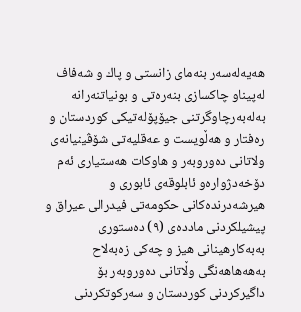هه‌یه‌له‌سه‌ر بنه‌مای زانستی و پاك و شه‌فاف له‌پیناو چاكسازی بنه‌ره‌تی و بونیاتنه‌رانه‌ به‌له‌به‌رچاوگرتنی جیۆپۆله‌تیكی كوردستان و ره‌فتار و هه‌ڵویست و عه‌قلیه‌تی شۆڤینیانه‌ی ولاتانی ده‌وروبه‌ر و هاوكات هه‌ستیاری ئه‌م دۆخه‌دژواره‌و ئابلوقه‌ی ئابوری و هیرشه‌درنده‌كانی حكومه‌تی فیدرالی عیراق و پیشیلكردنی مادده‌ی (٩) ده‌ستوری به‌به‌كارهینانی هیز و چه‌كی زه‌به‌لاح  به‌هه‌هاهه‌نگی وڵاتانی ده‌وروبه‌ر بۆ داگیركردنی كوردستان و سه‌ركوتكردنی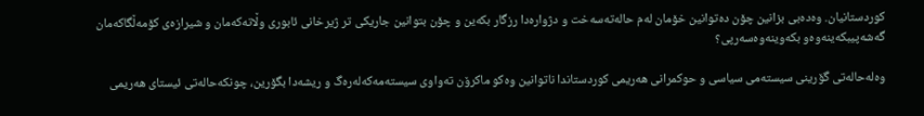كوردستانیان. وه‌ده‌بی بزانین چۆن ده‌توانین خۆمان له‌م حاله‌ته‌سه‌خت و دژواره‌دا رزگار بكه‌ین و چۆن بتوانین جاریكی تر ژیرخانی ئابوری وڵاته‌كه‌مان و شیرازه‌ی كۆمه‌ڵگاكه‌مان گه‌شه‌پیبكه‌ینه‌وه‌و بكه‌وینه‌وه‌سه‌رپی؟

وه‌له‌حاله‌تی گۆرینی سیسته‌می سیاسی و حوكمرانی هه‌ریمی كوردستاندا ناتوانین وه‌كو ماكرۆن ته‌واوی سیسته‌مه‌كه‌له‌ره‌گ و ریشه‌دا بگۆرین، چونكه‌حاله‌تی ئیستای هه‌ریمی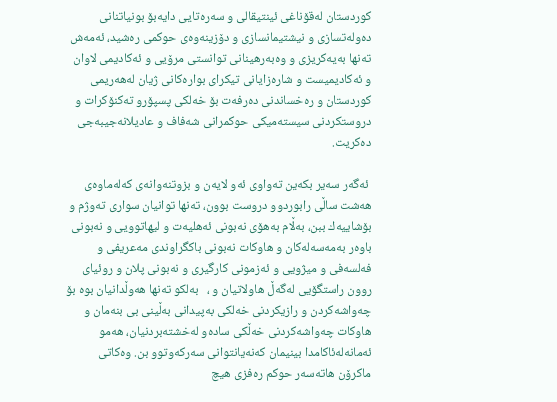كوردستان له‌قۆناغی ئینتیقالی و سه‌ره‌تایی دایه‌بۆ بونیاتنانی ده‌وله‌تسازی و نیشتیمانسازی و دۆزینه‌وه‌ی حوكمی ره‌شید، ئه‌مه‌ش ته‌نها به‌یه‌كریزی و وه‌به‌رهینانی توانستی مرۆیی و ئه‌كادیمی لاوان و ئه‌كادیمیست و شاره‌زایانی تیكرای بواره‌كانی ژیان له‌هه‌ریمی كوردستان و ره‌خساندنی ده‌رفه‌ت بۆ خه‌لكی پسپۆرو ته‌كنۆكرات و دروستكردنی سیسته‌میكی حوكمرانی شه‌فاف و عادیلانه‌جیبه‌جی ده‌كریت.

 ئه‌گه‌ر سه‌یر بكه‌ین ته‌واوی ئه‌و لایه‌ن و بزوتنه‌وانه‌ی كه‌له‌ماوه‌ی هه‌شت ساڵی رابوردوو دروست بوون، ته‌نها توانیان سواری ته‌وژم و بۆشاییه‌ك ببن، به‌ڵام به‌هۆی نه‌بونی ئه‌هلیه‌ت و لیهاتوویی و نه‌بونی باوه‌ر به‌مه‌سه‌له‌كان و هاوكات نه‌بونی باكگراوندی مه‌عریفی و فه‌لسه‌فی و میژویی و ئه‌زمونی كارگیری و نه‌بونی پلان و روئیای روون راستگۆیی له‌گه‌ڵ هاولاتیان و ،   به‌لكو ته‌نها هه‌وڵدانیان بوه‌ بۆ چه‌واشه‌كردن و رازیكردنی خه‌لكی به‌پیدانی به‌ڵینی بی بنه‌مان و هاوكات چه‌واشه‌كردنی خه‌ڵكی ساده‌و له‌خشته‌بردنیان، هه‌مو ئه‌مانه‌له‌ئاكامدا بینیمان كه‌نه‌یانتوانی سه‌ركه‌وتوو بن. وه‌كاتی ماكرۆن هاته‌سه‌ر حوكم ره‌فزی هیچ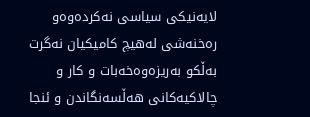لایه‌نیكی سیاسی نه‌كرده‌وه‌و ره‌خنه‌شی له‌هیچ كامیكیان نه‌گرت به‌ڵكو به‌ریزه‌وه‌خه‌بات و كار و چالاكیه‌كانی هه‌ڵسه‌نگاندن و ئنجا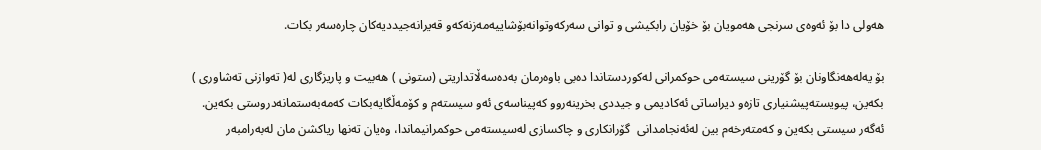هه‌ولی دا بۆ ئه‌وه‌ی سرنجی هه‌مویان بۆ خۆیان رابكیشی و توانی سه‌ركه‌وتوانه‌بۆشاییه‌مه‌زنه‌كه‌و قه‌یرانه‌جیددیه‌كان چاره‌سه‌ر بكات.

بۆ یه‌له‌هه‌نگاونان بۆ گۆرینی سیسته‌می حوكمرانی له‌كوردستاندا ده‌بی باوه‌رمان به‌ده‌سه‌ڵاتداریتی (ستونی ) هه‌بیت و پاریزگاری له‌( ته‌وازنی ته‌شاوری ) بكه‌ین، پیویسته‌پیشنیاری تازه‌و دیراساتی ئه‌كادیمی و جیددی بخرینه‌روو كه‌پیناسه‌ی ئه‌و سیسته‌م و كۆمه‌ڵگایه‌بكات كه‌مه‌به‌ستمانه‌دروستی بكه‌ین. ئه‌گه‌ر سیستی بكه‌ین و كه‌مته‌رخه‌م بین له‌ئه‌نجامدانی  گۆرانكاری و چاكسازی له‌سیسته‌می حوكمرانیماندا، وه‌یان ته‌نها ریاكشن مان له‌به‌رامبه‌ر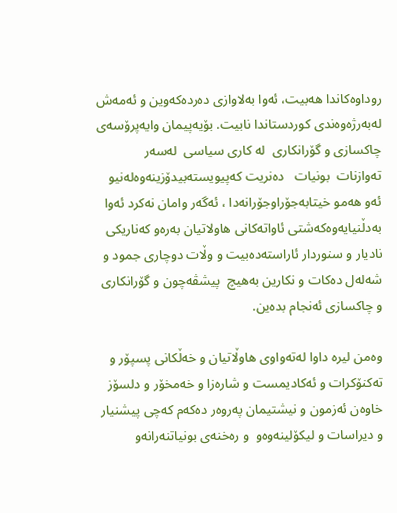روداوه‌كاندا هه‌بیت، ئه‌وا به‌لاوازی ده‌رده‌كه‌وین و ئه‌مه‌ش له‌به‌رژه‌وه‌ندی كوردستاندا نابیت. بۆیه‌پیمان وایه‌پرۆسه‌ی چاكسازی و گۆرانكاری  له‌ كاری سیاسی  له‌سه‌ر  ته‌وازنات  بونیات   ده‌نریت كه‌پیویسته‌بیدۆزینه‌وه‌له‌نیو ئه‌و هه‌مو خیتابه‌جۆراوجۆرانه‌دا ، ئه‌گه‌ر وامان نه‌كرد ئه‌وا به‌دڵنیایه‌وه‌كه‌شتی ئاواته‌كانی هاولاتیان به‌ره‌و كه‌ناریكی نادیار و سنوردار ئاراسته‌ده‌بیت و وڵات دوچاری جمود و شه‌له‌ل ده‌كات و نكارین به‌هیچ  پیشڤه‌چون و گۆرانكاری و چاكسازی ئه‌نجام بده‌ین.

وه‌من لیره‌ داوا له‌ته‌واوی هاوڵاتیان و خه‌ڵكانی پسپۆر و ته‌كنۆكرات و ئه‌كادیمست و شاره‌زا و خه‌مخۆر و دلسۆز خاوه‌ن ئه‌زمون و نیشتیمان په‌روه‌ر ده‌كه‌م كه‌چی پیشنیار و دیراسات و لیكۆلینه‌وه‌و  و ره‌خنه‌ی بونیاتنه‌رانه‌و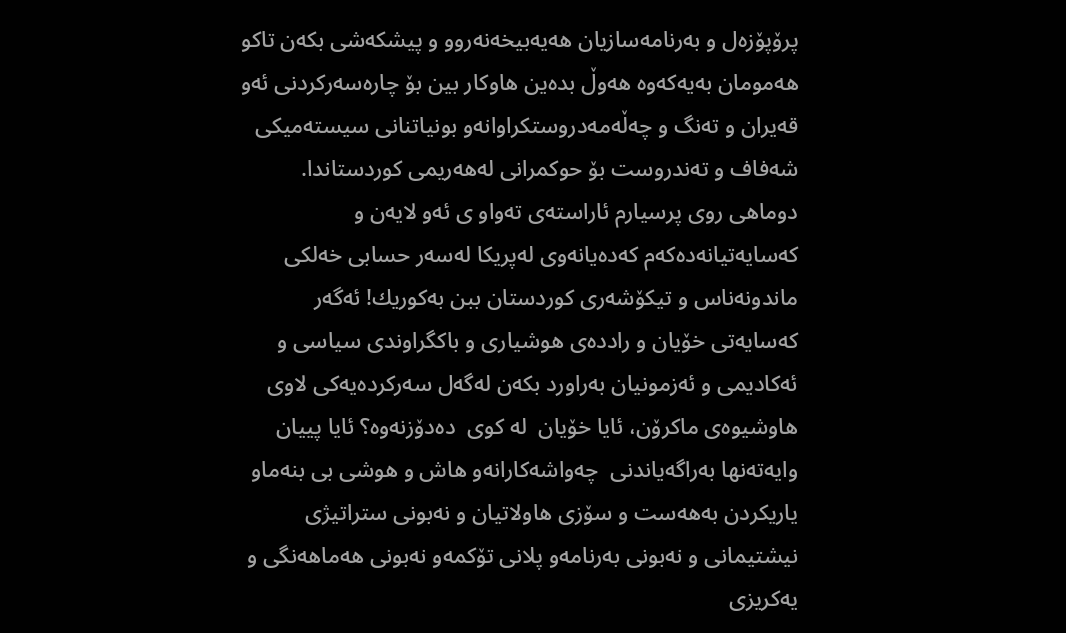پرۆپۆزه‌ل و به‌رنامه‌سازیان هه‌یه‌بیخه‌نه‌روو و پیشكه‌شی بكه‌ن تاكو هه‌مومان به‌یه‌كه‌وه‌ هه‌وڵ بده‌ین هاوكار بین بۆ چاره‌سه‌ركردنی ئه‌و قه‌یران و ته‌نگ و چه‌ڵه‌مه‌دروستكراوانه‌و بونیاتنانی سیسته‌میكی شه‌فاف و ته‌ندروست بۆ حوكمرانی له‌هه‌ریمی كوردستاندا. دوماهی روی پرسیارم ئاراسته‌ی ته‌واو ی ئه‌و لایه‌ن و كه‌سایه‌تیانه‌ده‌كه‌م كه‌ده‌یانه‌وی له‌پریكا له‌سه‌ر حسابی خه‌لكی ماندونه‌ناس و تیكۆشه‌ری كوردستان ببن به‌كوریك! ئه‌گه‌ر كه‌سایه‌تی خۆیان و رادده‌ی هوشیاری و باكگراوندی سیاسی و ئه‌كادیمی و ئه‌زمونیان به‌راورد بكه‌ن له‌گه‌ل سه‌ركرده‌یه‌كی لاوی هاوشیوه‌ی ماكرۆن، ئایا خۆیان  له‌ كوی  ده‌دۆزنه‌وه؟ ئایا پییان وایه‌ته‌نها به‌راگه‌یاندنی  چه‌واشه‌كارانه‌و هاش و هوشی بی بنه‌ماو یاریكردن به‌هه‌ست و سۆزی هاولاتیان و نه‌بونی ستراتیژی نیشتیمانی و نه‌بونی به‌رنامه‌و پلانی تۆكمه‌و نه‌بونی هه‌ماهه‌نگی و یه‌كریزی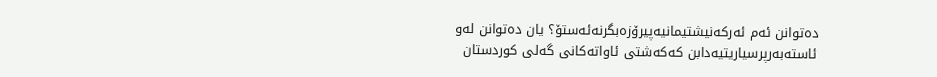ده‌توانن ئه‌م ئه‌ركه‌نیشتیمانیه‌پیرۆزه‌بگرنه‌ئه‌ستۆ؟ یان ده‌توانن له‌و ئاسته‌به‌رپرسیاریتیه‌دابن كه‌كه‌شتی ئاواته‌كانی گه‌لی كوردستان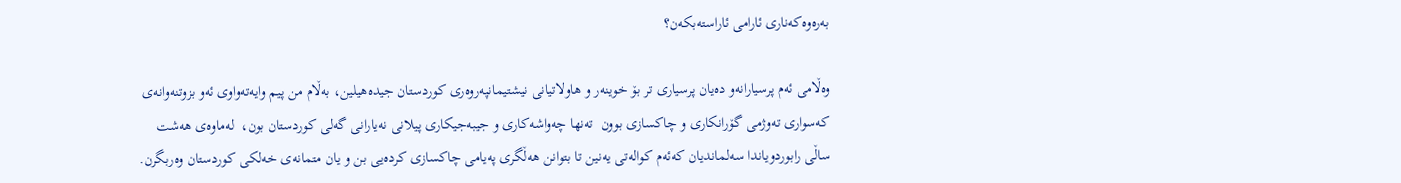به‌ره‌وه‌كه‌ناری ئارامی ئاراسته‌بكه‌ن؟

وه‌ڵامی ئه‌م پرسیارانه‌و ده‌یان پرسیاری تر بۆ خوینه‌ر و هاولاتیانی نیشتیمانپه‌روه‌ری كوردستان جیده‌هیلین، به‌ڵام من پیم وایه‌ته‌واوی ئه‌و بزوتنه‌وانه‌ی كه‌سواری ته‌وژمی گۆرانكاری و چاكسازی بوون  ته‌نها چه‌واشه‌كاری و جیبه‌جیكاری پیلانی نه‌یارانی گه‌لی كوردستان بون،  له‌ماوه‌ی هه‌شت ساڵی رابوردویاندا سه‌لماندیان كه‌ئه‌م كواله‌تی یه‌نین تا بتوانن هه‌ڵگری په‌یامی چاكسازی كرده‌یی بن و یان متمانه‌ی خه‌لكی كوردستان وه‌ربگرن.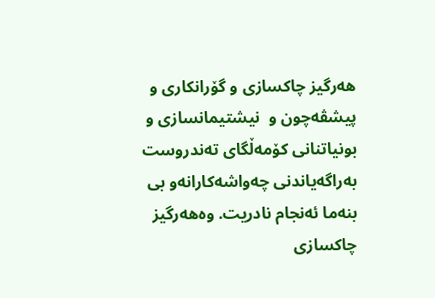هه‌رگیز چاكسازی و گۆرانكاری و پیشڤه‌چون و  نیشتیمانسازی و بونیاتنانی كۆمه‌ڵگای ته‌ندروست به‌راگه‌یاندنی چه‌واشه‌كارانه‌و بی  بنه‌ما ئه‌نجام نادریت. وه‌هه‌رگیز چاكسازی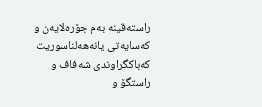راسته‌قینه‌ به‌م جۆره‌لایه‌ن و كه‌سایه‌تی یانه‌هه‌لناسوریت كه‌باكگراوندی شه‌فاف و راستگۆ و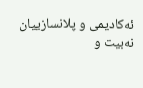ئه‌كادیمی و پلانسازییان نه‌بیت و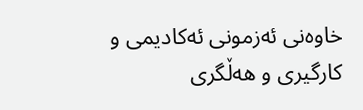خاوه‌نی ئه‌زمونی ئه‌كادیمی و كارگیری و هه‌ڵگری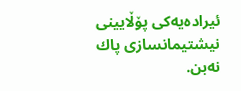ئیراده‌یه‌كی پۆڵایینی نیشتیمانسازی پاك نه‌بن.